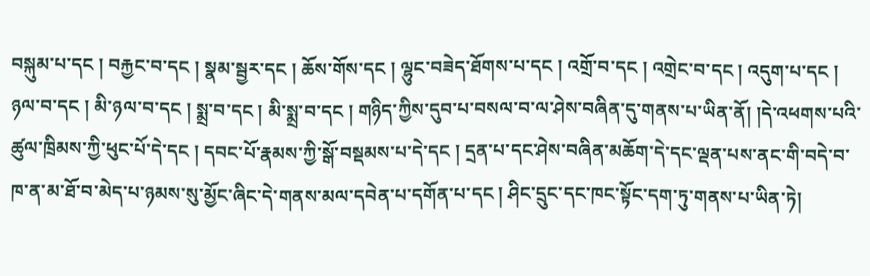བསྐུམ་པ་དང ། བརྐྱང་བ་དང ། སྣམ་སྦྱར་དང ། ཆོས་གོས་དང ། ལྷུང་བཟེད་ཐོགས་པ་དང ། འགྲོ་བ་དང ། འགྲེང་བ་དང ། འདུག་པ་དང ། ཉལ་བ་དང ། མི་ཉལ་བ་དང ། སྨྲ་བ་དང ། མི་སྨྲ་བ་དང ། གཉིད་ཀྱིས་དུབ་པ་བསལ་བ་ལ་ཤེས་བཞིན་དུ་གནས་པ་ཡིན་ནོ། །དེ་འཕགས་པའི་ཚུལ་ཁྲིམས་ཀྱི་ཕུང་པོ་དེ་དང ། དབང་པོ་རྣམས་ཀྱི་སྒོ་བསྡམས་པ་དེ་དང ། དྲན་པ་དང་ཤེས་བཞིན་མཆོག་དེ་དང་ལྡན་པས་ནང་གི་བདེ་བ་ཁ་ན་མ་ཐོ་བ་མེད་པ་ཉམས་སུ་མྱོང་ཞིང་དེ་གནས་མལ་དབེན་པ་དགོན་པ་དང ། ཤིང་དྲུང་དང་ཁང་སྟོང་དག་ཏུ་གནས་པ་ཡིན་ཏེ།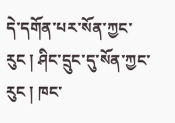དེ་དགོན་པར་སོན་ཀྱང་རུང ། ཤིང་དྲུང་དུ་སོན་ཀྱང་རུང ། ཁང་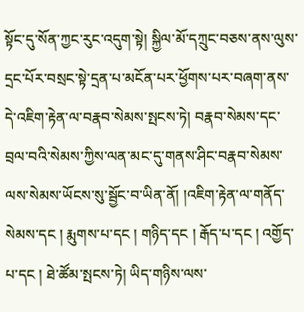སྟོང་དུ་སོན་ཀྱང་རུང་འདུག་སྟེ། སྐྱིལ་མོ་དཀྲུང་བཅས་ནས་ལུས་དྲང་པོར་བསྲང་སྟེ་དྲན་པ་མངོན་པར་ཕྱོགས་པར་བཞག་ནས་དེ་འཇིག་རྟེན་ལ་བརྣབ་སེམས་སྤངས་ཏེ། བརྣབ་སེམས་དང་བྲལ་བའི་སེམས་ཀྱིས་ལན་མང་དུ་གནས་ཤིང་བརྣབ་སེམས་ལས་སེམས་ཡོངས་སུ་སྦྱོང་བ་ཡིན་ནོ། །འཇིག་རྟེན་ལ་གནོད་སེམས་དང ། རྨུགས་པ་དང ། གཉིད་དང ། རྒོད་པ་དང ། འགྱོད་པ་དང ། ཐེ་ཚོམ་སྤངས་ཏེ། ཡིད་གཉིས་ལས་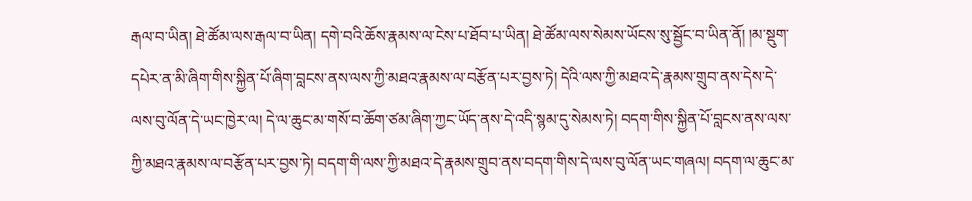རྒལ་བ་ཡིན། ཐེ་ཚོམ་ལས་རྒལ་བ་ཡིན། དགེ་བའི་ཆོས་རྣམས་ལ་ངེས་པ་ཐོབ་པ་ཡིན། ཐེ་ཚོམ་ལས་སེམས་ཡོངས་སུ་སྦྱོང་བ་ཡིན་ནོ། །མ་སྡུག་དཔེར་ན་མི་ཞིག་གིས་སྐྱིན་པོ་ཞིག་བླངས་ནས་ལས་ཀྱི་མཐའ་རྣམས་ལ་བརྩོན་པར་བྱས་ཏེ། དེའི་ལས་ཀྱི་མཐའ་དེ་རྣམས་གྲུབ་ནས་དེས་དེ་ལས་བུ་ལོན་དེ་ཡང་ཁྱེར་ལ། དེ་ལ་ཆུང་མ་གསོ་བ་ཆོག་ཙམ་ཞིག་ཀྱང་ཡོད་ནས་དེ་འདི་སྙམ་དུ་སེམས་ཏེ། བདག་གིས་སྐྱིན་པོ་བླངས་ནས་ལས་ཀྱི་མཐའ་རྣམས་ལ་བརྩོན་པར་བྱས་ཏེ། བདག་གི་ལས་ཀྱི་མཐའ་དེ་རྣམས་གྲུབ་ནས་བདག་གིས་དེ་ལས་བུ་ལོན་ཡང་གཞལ། བདག་ལ་ཆུང་མ་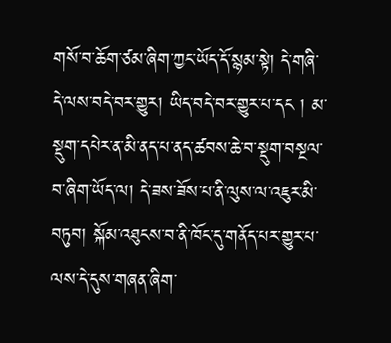གསོ་བ་ཆོག་ཙམ་ཞིག་ཀྱང་ཡོད་དོ་སྙམ་སྟེ། དེ་གཞི་དེ་ལས་བདེ་བར་གྱུར། ཡིད་བདེ་བར་གྱུར་པ་དང ། མ་སྡུག་དཔེར་ན་མི་ནད་པ་ནད་ཚབས་ཆེ་བ་སྡུག་བསྔལ་བ་ཞིག་ཡོད་ལ། དེ་ཟས་ཟོས་པ་ནི་ལུས་ལ་འཇུར་མི་བཏུབ། སྐོམ་འཐུངས་བ་ནི་ཁོང་དུ་གནོད་པར་གྱུར་པ་ལས་དེ་དུས་གཞན་ཞིག་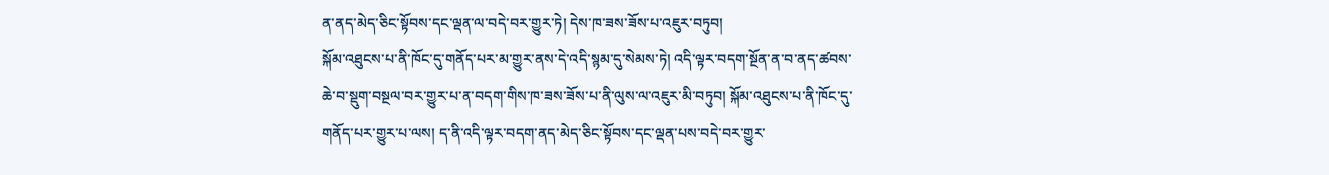ན་ནད་མེད་ཅིང་སྟོབས་དང་ལྡན་ལ་བདེ་བར་གྱུར་ཏེ། དེས་ཁ་ཟས་ཟོས་པ་འཇུར་བཏུབ།
སྐོམ་འཐུངས་པ་ནི་ཁོང་དུ་གནོད་པར་མ་གྱུར་ནས་དེ་འདི་སྙམ་དུ་སེམས་ཏེ། འདི་ལྟར་བདག་སྔོན་ན་བ་ནད་ཚབས་ཆེ་བ་སྡུག་བསྔལ་བར་གྱུར་པ་ན་བདག་གིས་ཁ་ཟས་ཟོས་པ་ནི་ལུས་ལ་འཇུར་མི་བཏུབ། སྐོམ་འཐུངས་པ་ནི་ཁོང་དུ་གནོད་པར་གྱུར་པ་ལས། ད་ནི་འདི་ལྟར་བདག་ནད་མེད་ཅིང་སྟོབས་དང་ལྡན་པས་བདེ་བར་གྱུར་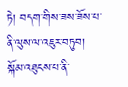ཏེ། བདག་གིས་ཟས་ཟོས་པ་ནི་ལུས་ལ་འཇུར་བཏུབ། སྐོམ་འཐུངས་པ་ནི་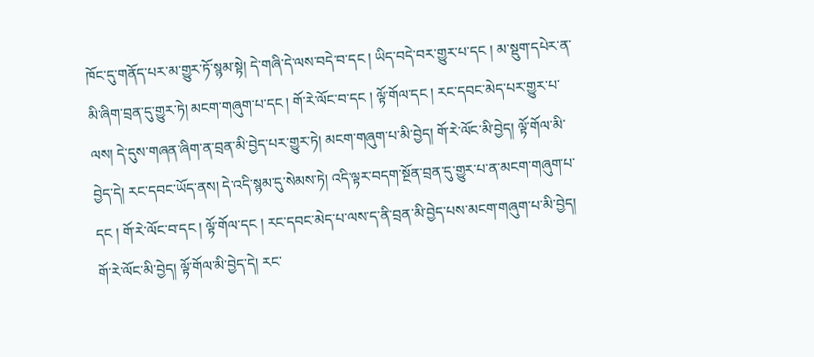ཁོང་དུ་གནོད་པར་མ་གྱུར་ཏོ་སྙམ་སྟེ། དེ་གཞི་དེ་ལས་བདེ་བ་དང ། ཡིད་བདེ་བར་གྱུར་པ་དང ། མ་སྡུག་དཔེར་ན་མི་ཞིག་བྲན་དུ་གྱུར་ཏེ། མངག་གཞུག་པ་དང ། གོ་རེ་ལོང་བ་དང ། ལྟོ་གོལ་དང ། རང་དབང་མེད་པར་གྱུར་པ་ལས། དེ་དུས་གཞན་ཞིག་ན་བྲན་མི་བྱེད་པར་གྱུར་ཏེ། མངག་གཞུག་པ་མི་བྱེད། གོ་རེ་ལོང་མི་བྱེད། ལྟོ་གོལ་མི་བྱེད་དེ། རང་དབང་ཡོད་ནས། དེ་འདི་སྙམ་དུ་སེམས་ཏེ། འདི་ལྟར་བདག་སྔོན་བྲན་དུ་གྱུར་པ་ན་མངག་གཞུག་པ་དང ། གོ་རེ་ལོང་བ་དང ། ལྟོ་གོལ་དང ། རང་དབང་མེད་པ་ལས་ད་ནི་བྲན་མི་བྱེད་པས་མངག་གཞུག་པ་མི་བྱེད། གོ་རེ་ལོང་མི་བྱེད། ལྟོ་གོལ་མི་བྱེད་དེ། རང་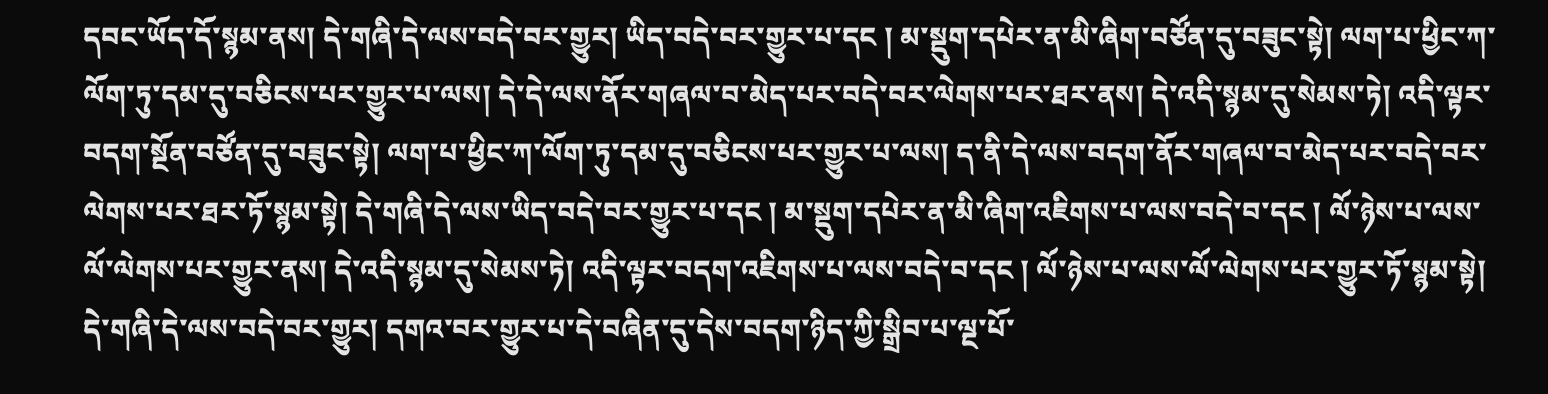དབང་ཡོད་དོ་སྙམ་ནས། དེ་གཞི་དེ་ལས་བདེ་བར་གྱུར། ཡིད་བདེ་བར་གྱུར་པ་དང ། མ་སྡུག་དཔེར་ན་མི་ཞིག་བཙོན་དུ་བཟུང་སྟེ། ལག་པ་ཕྱིང་ཀ་ལོག་ཏུ་དམ་དུ་བཅིངས་པར་གྱུར་པ་ལས། དེ་དེ་ལས་ནོར་གཞལ་བ་མེད་པར་བདེ་བར་ལེགས་པར་ཐར་ནས། དེ་འདི་སྙམ་དུ་སེམས་ཏེ། འདི་ལྟར་བདག་སྔོན་བཙོན་དུ་བཟུང་སྟེ། ལག་པ་ཕྱིང་ཀ་ལོག་ཏུ་དམ་དུ་བཅིངས་པར་གྱུར་པ་ལས། ད་ནི་དེ་ལས་བདག་ནོར་གཞལ་བ་མེད་པར་བདེ་བར་ལེགས་པར་ཐར་ཏོ་སྙམ་སྟེ། དེ་གཞི་དེ་ལས་ཡིད་བདེ་བར་གྱུར་པ་དང ། མ་སྡུག་དཔེར་ན་མི་ཞིག་འཇིགས་པ་ལས་བདེ་བ་དང ། ལོ་ཉེས་པ་ལས་ལོ་ལེགས་པར་གྱུར་ནས། དེ་འདི་སྙམ་དུ་སེམས་ཏེ། འདི་ལྟར་བདག་འཇིགས་པ་ལས་བདེ་བ་དང ། ལོ་ཉེས་པ་ལས་ལོ་ལེགས་པར་གྱུར་ཏོ་སྙམ་སྟེ། དེ་གཞི་དེ་ལས་བདེ་བར་གྱུར། དགའ་བར་གྱུར་པ་དེ་བཞིན་དུ་དེས་བདག་ཉིད་ཀྱི་སྒྲིབ་པ་ལྔ་པོ་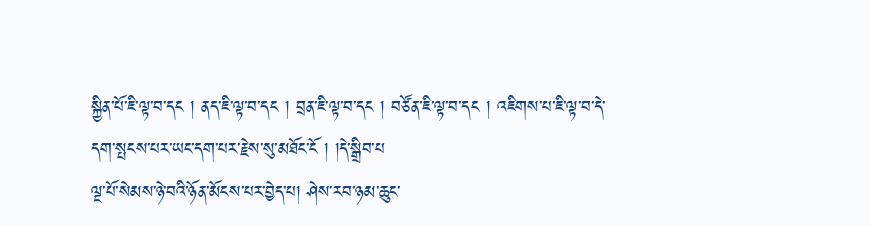སྐྱིན་པོ་ཇི་ལྟ་བ་དང ། ནད་ཇི་ལྟ་བ་དང ། བྲན་ཇི་ལྟ་བ་དང ། བཙོན་ཇི་ལྟ་བ་དང ། འཇིགས་པ་ཇི་ལྟ་བ་དེ་དག་སྤངས་པར་ཡང་དག་པར་རྗེས་སུ་མཐོང་ངོ ། །དེ་སྒྲིབ་པ
ལྔ་པོ་སེམས་ཉེ་བའི་ཉོན་མོངས་པར་བྱེད་པ། ཤེས་རབ་ཉམ་ཆུང་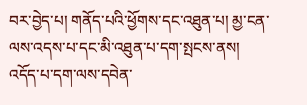བར་བྱེད་པ། གནོད་པའི་ཕྱོགས་དང་འཐུན་པ། མྱ་ངན་ལས་འདས་པ་དང་མི་འཐུན་པ་དག་སྤངས་ནས། འདོད་པ་དག་ལས་དབེན་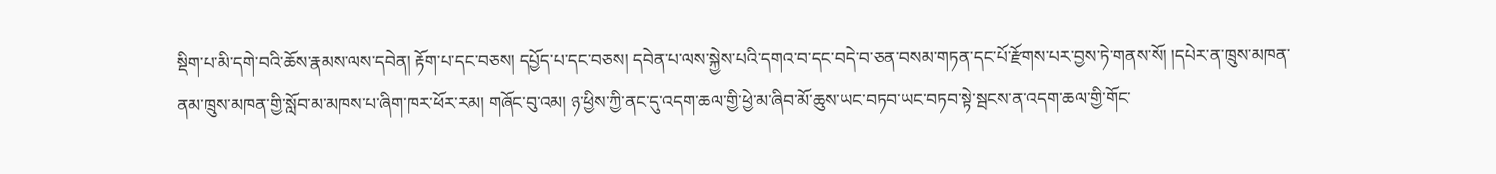སྡིག་པ་མི་དགེ་བའི་ཆོས་རྣམས་ལས་དབེན། རྟོག་པ་དང་བཅས། དཔྱོད་པ་དང་བཅས། དབེན་པ་ལས་སྐྱེས་པའི་དགའ་བ་དང་བདེ་བ་ཅན་བསམ་གཏན་དང་པོ་རྫོགས་པར་བྱས་ཏེ་གནས་སོ། །དཔེར་ན་ཁྲུས་མཁན་ནམ་ཁྲུས་མཁན་གྱི་སློབ་མ་མཁས་པ་ཞིག་ཁར་ཕོར་རམ། གཞོང་བུ་འམ། ཉ་ཕྱིས་ཀྱི་ནང་དུ་འདག་ཆལ་གྱི་ཕྱེ་མ་ཞིབ་མོ་ཆུས་ཡང་བཏབ་ཡང་བཏབ་སྟེ་སྦངས་ན་འདག་ཆལ་གྱི་གོང་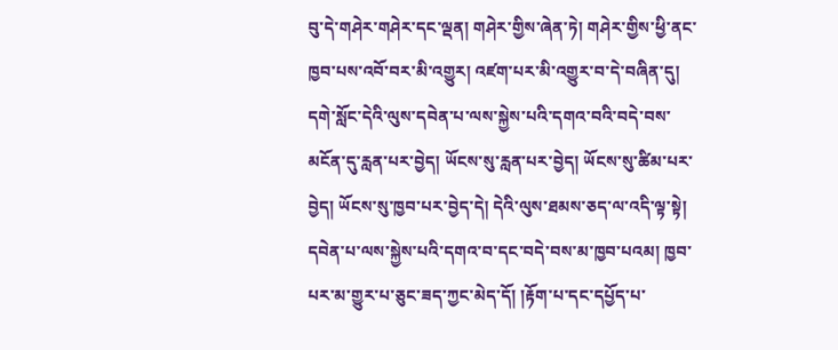བུ་དེ་གཤེར་གཤེར་དང་ལྡན། གཤེར་གྱིས་ཞེན་ཏེ། གཤེར་གྱིས་ཕྱི་ནང་ཁྱབ་པས་འབོ་བར་མི་འགྱུར། འཛག་པར་མི་འགྱུར་བ་དེ་བཞིན་དུ། དགེ་སློང་དེའི་ལུས་དབེན་པ་ལས་སྐྱེས་པའི་དགའ་བའི་བདེ་བས་མངོན་དུ་རླན་པར་བྱེད། ཡོངས་སུ་རླན་པར་བྱེད། ཡོངས་སུ་ཚིམ་པར་བྱེད། ཡོངས་སུ་ཁྱབ་པར་བྱེད་དེ། དེའི་ལུས་ཐམས་ཅད་ལ་འདི་ལྟ་སྟེ། དབེན་པ་ལས་སྐྱེས་པའི་དགའ་བ་དང་བདེ་བས་མ་ཁྱབ་པའམ། ཁྱབ་པར་མ་གྱུར་པ་ཅུང་ཟད་ཀྱང་མེད་དོ། །རྟོག་པ་དང་དཔྱོད་པ་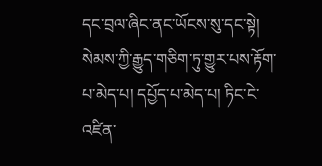དང་བྲལ་ཞིང་ནང་ཡོངས་སུ་དང་སྟེ། སེམས་ཀྱི་རྒྱུད་གཅིག་ཏུ་གྱུར་པས་རྟོག་པ་མེད་པ། དཔྱོད་པ་མེད་པ། ཏིང་ངེ་འཛིན་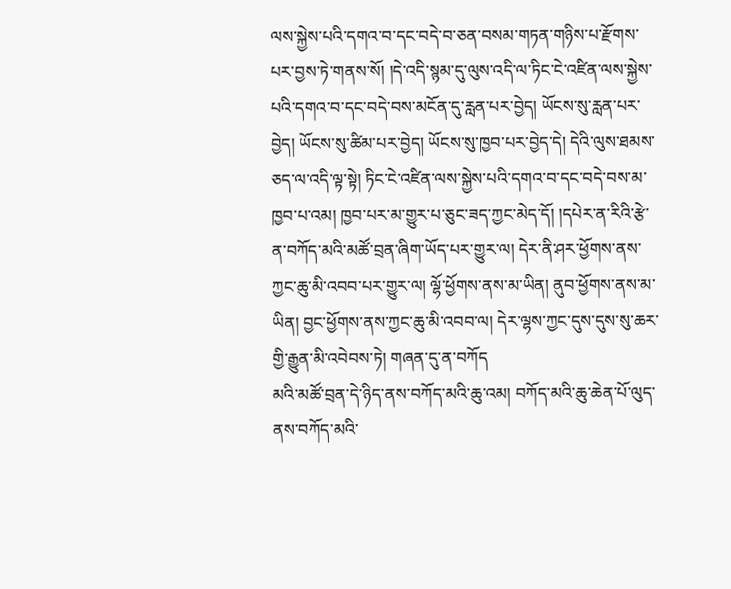ལས་སྐྱེས་པའི་དགའ་བ་དང་བདེ་བ་ཅན་བསམ་གཏན་གཉིས་པ་རྫོགས་པར་བྱས་ཏེ་གནས་སོ། །དེ་འདི་སྙམ་དུ་ལུས་འདི་ལ་ཏིང་ངེ་འཛིན་ལས་སྐྱེས་པའི་དགའ་བ་དང་བདེ་བས་མངོན་དུ་རླན་པར་བྱེད། ཡོངས་སུ་རླན་པར་བྱེད། ཡོངས་སུ་ཚིམ་པར་བྱེད། ཡོངས་སུ་ཁྱབ་པར་བྱེད་དེ། དེའི་ལུས་ཐམས་ཅད་ལ་འདི་ལྟ་སྟེ། ཏིང་ངེ་འཛིན་ལས་སྐྱེས་པའི་དགའ་བ་དང་བདེ་བས་མ་ཁྱབ་པ་འམ། ཁྱབ་པར་མ་གྱུར་པ་ཅུང་ཟད་ཀྱང་མེད་དོ། །དཔེར་ན་རིའི་རྩེ་ན་བཀོད་མའི་མཚོ་བྲན་ཞིག་ཡོད་པར་གྱུར་ལ། དེར་ནི་ཤར་ཕྱོགས་ནས་ཀྱང་ཆུ་མི་འབབ་པར་གྱུར་ལ། ལྷོ་ཕྱོགས་ནས་མ་ཡིན། ནུབ་ཕྱོགས་ནས་མ་ཡིན། བྱང་ཕྱོགས་ནས་ཀྱང་ཆུ་མི་འབབ་ལ། དེར་ལྷས་ཀྱང་དུས་དུས་སུ་ཆར་གྱི་རྒྱུན་མི་འབེབས་ཏེ། གཞན་དུ་ན་བཀོད
མའི་མཚོ་བྲན་དེ་ཉིད་ནས་བཀོད་མའི་ཆུ་འམ། བཀོད་མའི་ཆུ་ཆེན་པོ་ལུད་ནས་བཀོད་མའི་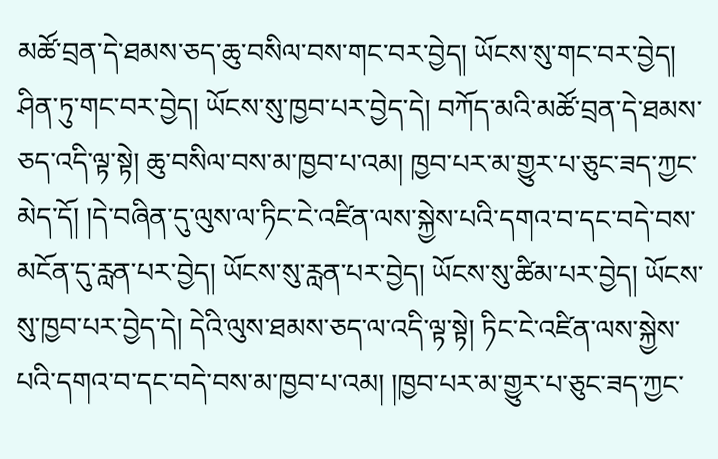མཚོ་བྲན་དེ་ཐམས་ཅད་ཆུ་བསིལ་བས་གང་བར་བྱེད། ཡོངས་སུ་གང་བར་བྱེད། ཤིན་ཏུ་གང་བར་བྱེད། ཡོངས་སུ་ཁྱབ་པར་བྱེད་དེ། བཀོད་མའི་མཚོ་བྲན་དེ་ཐམས་ཅད་འདི་ལྟ་སྟེ། ཆུ་བསིལ་བས་མ་ཁྱབ་པ་འམ། ཁྱབ་པར་མ་གྱུར་པ་ཅུང་ཟད་ཀྱང་མེད་དོ། །དེ་བཞིན་དུ་ལུས་ལ་ཏིང་ངེ་འཛིན་ལས་སྐྱེས་པའི་དགའ་བ་དང་བདེ་བས་མངོན་དུ་རླན་པར་བྱེད། ཡོངས་སུ་རླན་པར་བྱེད། ཡོངས་སུ་ཚིམ་པར་བྱེད། ཡོངས་སུ་ཁྱབ་པར་བྱེད་དེ། དེའི་ལུས་ཐམས་ཅད་ལ་འདི་ལྟ་སྟེ། ཏིང་ངེ་འཛིན་ལས་སྐྱེས་པའི་དགའ་བ་དང་བདེ་བས་མ་ཁྱབ་པ་འམ། །ཁྱབ་པར་མ་གྱུར་པ་ཅུང་ཟད་ཀྱང་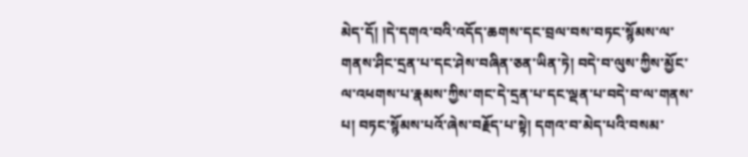མེད་དོ། །དེ་དགའ་བའི་འདོད་ཆགས་དང་བྲལ་བས་བཏང་སྙོམས་ལ་གནས་ཤིང་དྲན་པ་དང་ཤེས་བཞིན་ཅན་ཡིན་ཏེ། བདེ་བ་ལུས་ཀྱིས་མྱོང་ལ་འཕགས་པ་རྣམས་ཀྱིས་གང་དེ་དྲན་པ་དང་ལྡན་པ་བདེ་བ་ལ་གནས་པ། བཏང་སྙོམས་པའོ་ཞེས་བརྗོད་པ་སྟེ། དགའ་བ་མེད་པའི་བསམ་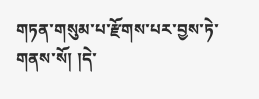གཏན་གསུམ་པ་རྫོགས་པར་བྱས་ཏེ་གནས་སོ། །དེ་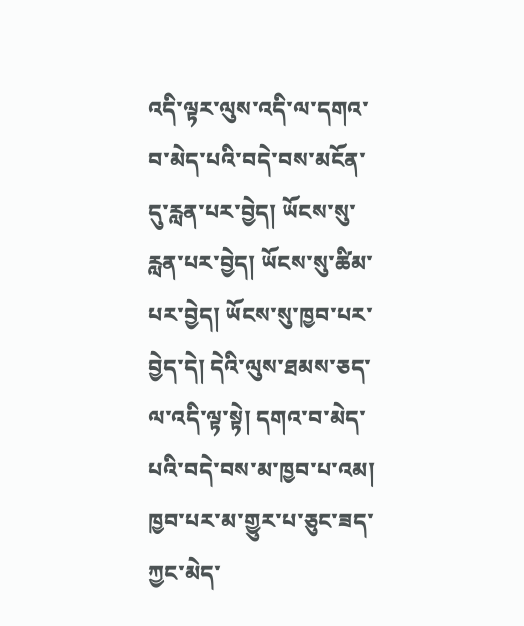འདི་ལྟར་ལུས་འདི་ལ་དགའ་བ་མེད་པའི་བདེ་བས་མངོན་དུ་རླན་པར་བྱེད། ཡོངས་སུ་རླན་པར་བྱེད། ཡོངས་སུ་ཚིམ་པར་བྱེད། ཡོངས་སུ་ཁྱབ་པར་བྱེད་དེ། དེའི་ལུས་ཐམས་ཅད་ལ་འདི་ལྟ་སྟེ། དགའ་བ་མེད་པའི་བདེ་བས་མ་ཁྱབ་པ་འམ། ཁྱབ་པར་མ་གྱུར་པ་ཅུང་ཟད་ཀྱང་མེད་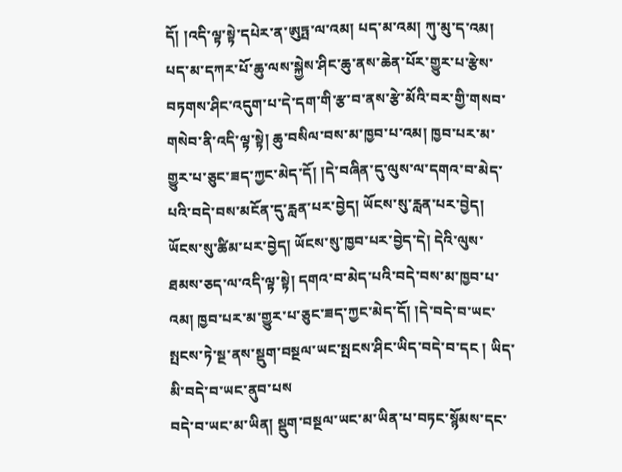དོ། །འདི་ལྟ་སྟེ་དཔེར་ན་ཨུཏྤ་ལ་འམ། པད་མ་འམ། ཀུ་མུ་ད་འམ། པད་མ་དཀར་པོ་ཆུ་ལས་སྐྱེས་ཤིང་ཆུ་ནས་ཆེན་པོར་གྱུར་པ་རྩེས་བཏགས་ཤིང་འདུག་པ་དེ་དག་གི་རྩ་བ་ནས་རྩེ་མོའི་བར་གྱི་གསབ་གསེབ་ནི་འདི་ལྟ་སྟེ། ཆུ་བསིལ་བས་མ་ཁྱབ་པ་འམ། ཁྱབ་པར་མ་གྱུར་པ་ཅུང་ཟད་ཀྱང་མེད་དོ། །དེ་བཞིན་དུ་ལུས་ལ་དགའ་བ་མེད་པའི་བདེ་བས་མངོན་དུ་རླན་པར་བྱེད། ཡོངས་སུ་རླན་པར་བྱེད། ཡོངས་སུ་ཚིམ་པར་བྱེད། ཡོངས་སུ་ཁྱབ་པར་བྱེད་དེ། དེའི་ལུས་ཐམས་ཅད་ལ་འདི་ལྟ་སྟེ། དགའ་བ་མེད་པའི་བདེ་བས་མ་ཁྱབ་པ་འམ། ཁྱབ་པར་མ་གྱུར་པ་ཅུང་ཟད་ཀྱང་མེད་དོ། །དེ་བདེ་བ་ཡང་སྤངས་ཏེ་སྔ་ནས་སྡུག་བསྔལ་ཡང་སྤངས་ཤིང་ཡིད་བདེ་བ་དང ། ཡིད་མི་བདེ་བ་ཡང་ནུབ་པས
བདེ་བ་ཡང་མ་ཡིན། སྡུག་བསྔལ་ཡང་མ་ཡིན་པ་བཏང་སྙོམས་དང་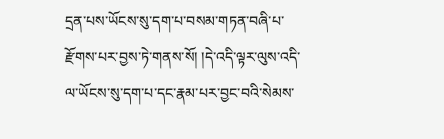དྲན་པས་ཡོངས་སུ་དག་པ་བསམ་གཏན་བཞི་པ་རྫོགས་པར་བྱས་ཏེ་གནས་སོ། །དེ་འདི་ལྟར་ལུས་འདི་ལ་ཡོངས་སུ་དག་པ་དང་རྣམ་པར་བྱང་བའི་སེམས་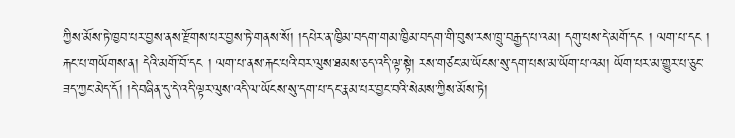ཀྱིས་མོས་ཏེ་ཁྱབ་པར་བྱས་ནས་རྫོགས་པར་བྱས་ཏེ་གནས་སོ། །དཔེར་ན་ཁྱིམ་བདག་གམ་ཁྱིམ་བདག་གི་བུས་རས་ཁྲུ་བརྒྱད་པ་འམ། དགུ་པས་དེ་མགོ་དང ། ལག་པ་དང ། རྐང་པ་གཡོགས་ན། དེའི་མགོ་བོ་དང ། ལག་པ་ནས་རྐང་པའི་བར་ལུས་ཐམས་ཅད་འདི་ལྟ་སྟེ། རས་གཙང་མ་ཡོངས་སུ་དག་པས་མ་ཡོག་པ་འམ། ཡོག་པར་མ་གྱུར་པ་ཅུང་ཟད་ཀྱང་མེད་དོ། །དེ་བཞིན་དུ་དེ་འདི་ལྟར་ལུས་འདི་ལ་ཡོངས་སུ་དག་པ་དང་རྣམ་པར་བྱང་བའི་སེམས་ཀྱིས་མོས་ཏེ།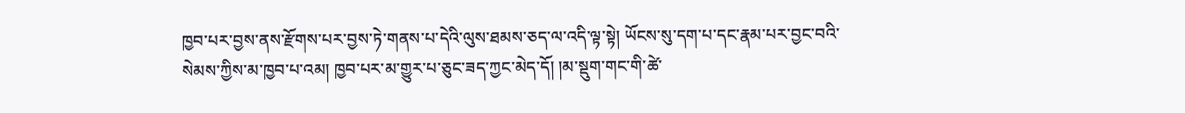ཁྱབ་པར་བྱས་ནས་རྫོགས་པར་བྱས་ཏེ་གནས་པ་དེའི་ལུས་ཐམས་ཅད་ལ་འདི་ལྟ་སྟེ། ཡོངས་སུ་དག་པ་དང་རྣམ་པར་བྱང་བའི་སེམས་ཀྱིས་མ་ཁྱབ་པ་འམ། ཁྱབ་པར་མ་གྱུར་པ་ཅུང་ཟད་ཀྱང་མེད་དོ། །མ་སྡུག་གང་གི་ཚེ་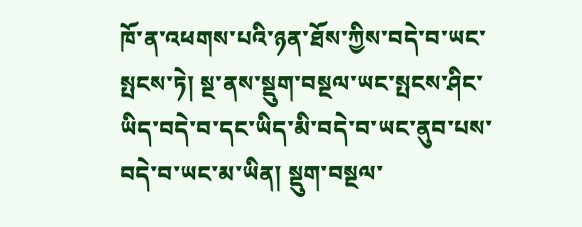ཁོ་ན་འཕགས་པའི་ཉན་ཐོས་ཀྱིས་བདེ་བ་ཡང་སྤངས་ཏེ། སྔ་ནས་སྡུག་བསྔལ་ཡང་སྤངས་ཤིང་ཡིད་བདེ་བ་དང་ཡིད་མི་བདེ་བ་ཡང་ནུབ་པས་བདེ་བ་ཡང་མ་ཡིན། སྡུག་བསྔལ་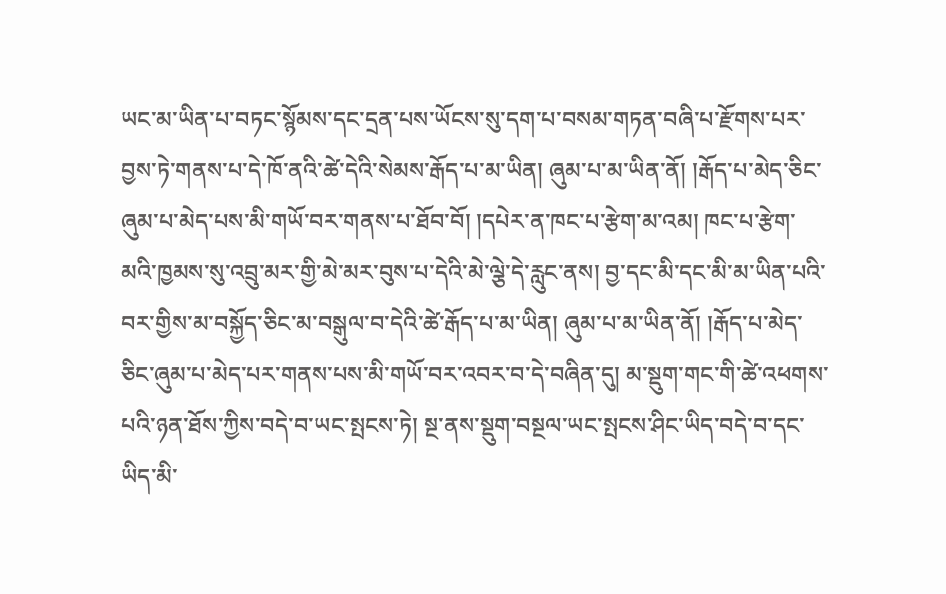ཡང་མ་ཡིན་པ་བཏང་སྙོམས་དང་དྲན་པས་ཡོངས་སུ་དག་པ་བསམ་གཏན་བཞི་པ་རྫོགས་པར་བྱས་ཏེ་གནས་པ་དེ་ཁོ་ནའི་ཚེ་དེའི་སེམས་རྒོད་པ་མ་ཡིན། ཞུམ་པ་མ་ཡིན་ནོ། །རྒོད་པ་མེད་ཅིང་ཞུམ་པ་མེད་པས་མི་གཡོ་བར་གནས་པ་ཐོབ་བོ། །དཔེར་ན་ཁང་པ་རྩེག་མ་འམ། ཁང་པ་རྩེག་མའི་ཁྱམས་སུ་འབྲུ་མར་གྱི་མེ་མར་བུས་པ་དེའི་མེ་ལྕེ་དེ་རླུང་ནས། བྱ་དང་མི་དང་མི་མ་ཡིན་པའི་བར་གྱིས་མ་བསྐྱོད་ཅིང་མ་བསྒུལ་བ་དེའི་ཚེ་རྒོད་པ་མ་ཡིན། ཞུམ་པ་མ་ཡིན་ནོ། །རྒོད་པ་མེད་ཅིང་ཞུམ་པ་མེད་པར་གནས་པས་མི་གཡོ་བར་འབར་བ་དེ་བཞིན་དུ། མ་སྡུག་གང་གི་ཚེ་འཕགས་པའི་ཉན་ཐོས་ཀྱིས་བདེ་བ་ཡང་སྤངས་ཏེ། སྔ་ནས་སྡུག་བསྔལ་ཡང་སྤངས་ཤིང་ཡིད་བདེ་བ་དང་ཡིད་མི་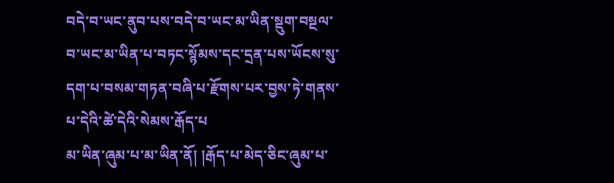བདེ་བ་ཡང་ནུབ་པས་བདེ་བ་ཡང་མ་ཡིན་སྡུག་བསྔལ་བ་ཡང་མ་ཡིན་པ་བཏང་སྙོམས་དང་དྲན་པས་ཡོངས་སུ་དག་པ་བསམ་གཏན་བཞི་པ་རྫོགས་པར་བྱས་ཏེ་གནས་པ་དེའི་ཚེ་དེའི་སེམས་རྒོད་པ
མ་ཡིན་ཞུམ་པ་མ་ཡིན་ནོ། །རྒོད་པ་མེད་ཅིང་ཞུམ་པ་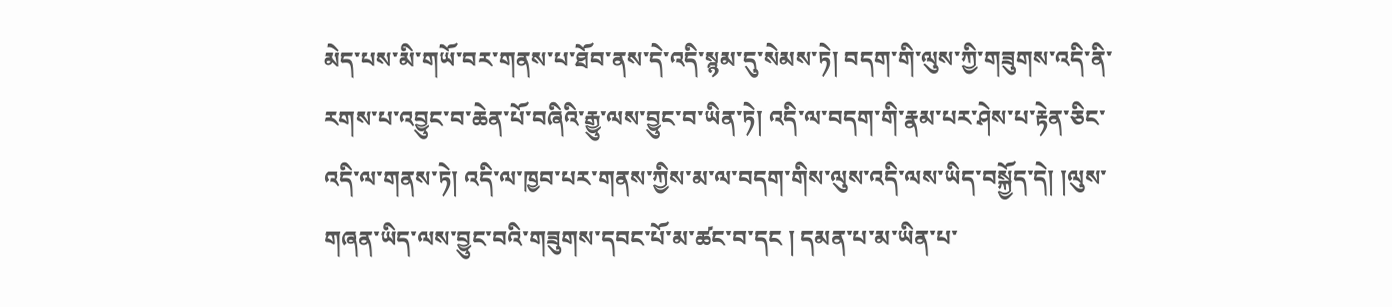མེད་པས་མི་གཡོ་བར་གནས་པ་ཐོབ་ནས་དེ་འདི་སྙམ་དུ་སེམས་ཏེ། བདག་གི་ལུས་ཀྱི་གཟུགས་འདི་ནི་རགས་པ་འབྱུང་བ་ཆེན་པོ་བཞིའི་རྒྱུ་ལས་བྱུང་བ་ཡིན་ཏེ། འདི་ལ་བདག་གི་རྣམ་པར་ཤེས་པ་རྟེན་ཅིང་འདི་ལ་གནས་ཏེ། འདི་ལ་ཁྱབ་པར་གནས་ཀྱིས་མ་ལ་བདག་གིས་ལུས་འདི་ལས་ཡིད་བསྐྱོད་དེ། །ལུས་གཞན་ཡིད་ལས་བྱུང་བའི་གཟུགས་དབང་པོ་མ་ཚང་བ་དང ། དམན་པ་མ་ཡིན་པ་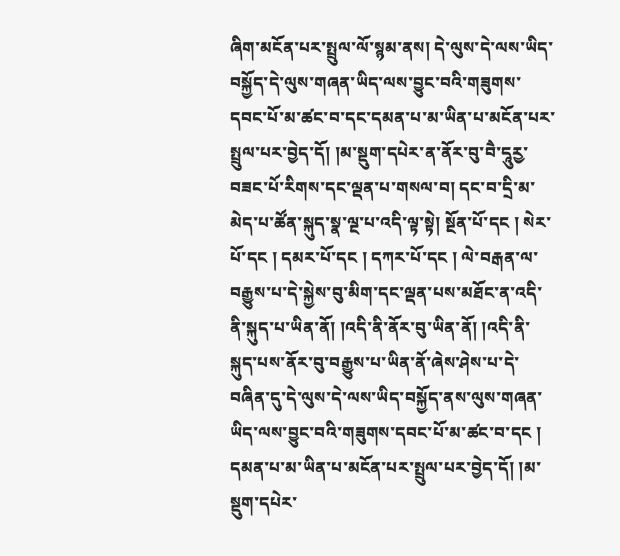ཞིག་མངོན་པར་སྤྲུལ་ལོ་སྙམ་ནས། དེ་ལུས་དེ་ལས་ཡིད་བསྐྱོད་དེ་ལུས་གཞན་ཡིད་ལས་བྱུང་བའི་གཟུགས་དབང་པོ་མ་ཚང་བ་དང་དམན་པ་མ་ཡིན་པ་མངོན་པར་སྤྲུལ་པར་བྱེད་དོ། །མ་སྡུག་དཔེར་ན་ནོར་བུ་བཻ་དཱུརྱ་བཟང་པོ་རིགས་དང་ལྡན་པ་གསལ་བ། དང་བ་དྲི་མ་མེད་པ་ཚོན་སྐུད་སྣ་ལྔ་པ་འདི་ལྟ་སྟེ། སྔོན་པོ་དང ། སེར་པོ་དང ། དམར་པོ་དང ། དཀར་པོ་དང ། ལེ་བརྒན་ལ་བརྒྱུས་པ་དེ་སྐྱེས་བུ་མིག་དང་ལྡན་པས་མཐོང་ན་འདི་ནི་སྐུད་པ་ཡིན་ནོ། །འདི་ནི་ནོར་བུ་ཡིན་ནོ། །འདི་ནི་སྐུད་པས་ནོར་བུ་བརྒྱུས་པ་ཡིན་ནོ་ཞེས་ཤེས་པ་དེ་བཞིན་དུ་དེ་ལུས་དེ་ལས་ཡིད་བསྐྱོད་ནས་ལུས་གཞན་ཡིད་ལས་བྱུང་བའི་གཟུགས་དབང་པོ་མ་ཚང་བ་དང ། དམན་པ་མ་ཡིན་པ་མངོན་པར་སྤྲུལ་པར་བྱེད་དོ། །མ་སྡུག་དཔེར་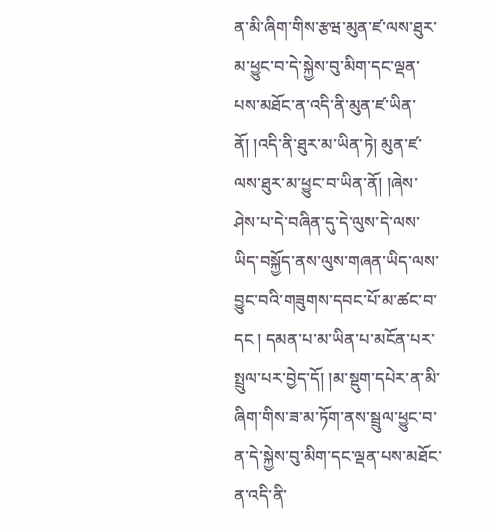ན་མི་ཞིག་གིས་རྩཝ་མུན་ཛ་ལས་ཐུར་མ་ཕྱུང་བ་དེ་སྐྱེས་བུ་མིག་དང་ལྡན་པས་མཐོང་ན་འདི་ནི་མུན་ཛ་ཡིན་ནོ། །འདི་ནི་ཐུར་མ་ཡིན་ཏེ། མུན་ཛ་ལས་ཐུར་མ་ཕྱུང་བ་ཡིན་ནོ། །ཞེས་ཤེས་པ་དེ་བཞིན་དུ་དེ་ལུས་དེ་ལས་ཡིད་བསྐྱོད་ནས་ལུས་གཞན་ཡིད་ལས་བྱུང་བའི་གཟུགས་དབང་པོ་མ་ཚང་བ་དང ། དམན་པ་མ་ཡིན་པ་མངོན་པར་སྤྲུལ་པར་བྱེད་དོ། །མ་སྡུག་དཔེར་ན་མི་ཞིག་གིས་ཟ་མ་ཏོག་ནས་སྦྲུལ་ཕྱུང་བ་ན་དེ་སྐྱེས་བུ་མིག་དང་ལྡན་པས་མཐོང་ན་འདི་ནི་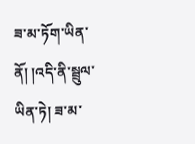ཟ་མ་ཏོག་ཡིན་ནོ། །འདི་ནི་སྦྲུལ་ཡིན་ཏེ། ཟ་མ་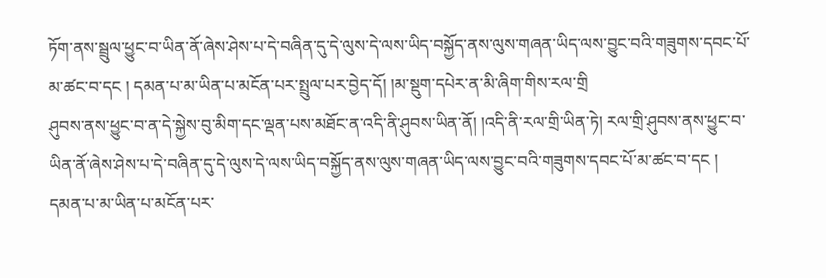ཏོག་ནས་སྦྲུལ་ཕྱུང་བ་ཡིན་ནོ་ཞེས་ཤེས་པ་དེ་བཞིན་དུ་དེ་ལུས་དེ་ལས་ཡིད་བསྐྱོད་ནས་ལུས་གཞན་ཡིད་ལས་བྱུང་བའི་གཟུགས་དབང་པོ་མ་ཚང་བ་དང ། དམན་པ་མ་ཡིན་པ་མངོན་པར་སྤྲུལ་པར་བྱེད་དོ། །མ་སྡུག་དཔེར་ན་མི་ཞིག་གིས་རལ་གྲི
ཤུབས་ནས་ཕྱུང་བ་ན་དེ་སྐྱེས་བུ་མིག་དང་ལྡན་པས་མཐོང་ན་འདི་ནི་ཤུབས་ཡིན་ནོ། །འདི་ནི་རལ་གྲི་ཡིན་ཏེ། རལ་གྲི་ཤུབས་ནས་ཕྱུང་བ་ཡིན་ནོ་ཞེས་ཤེས་པ་དེ་བཞིན་དུ་དེ་ལུས་དེ་ལས་ཡིད་བསྐྱོད་ནས་ལུས་གཞན་ཡིད་ལས་བྱུང་བའི་གཟུགས་དབང་པོ་མ་ཚང་བ་དང ། དམན་པ་མ་ཡིན་པ་མངོན་པར་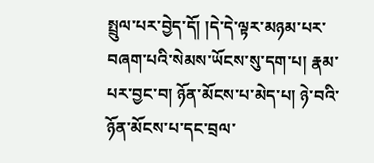སྤྲུལ་པར་བྱེད་དོ། །དེ་དེ་ལྟར་མཉམ་པར་བཞག་པའི་སེམས་ཡོངས་སུ་དག་པ། རྣམ་པར་བྱང་བ། ཉོན་མོངས་པ་མེད་པ། ཉེ་བའི་ཉོན་མོངས་པ་དང་བྲལ་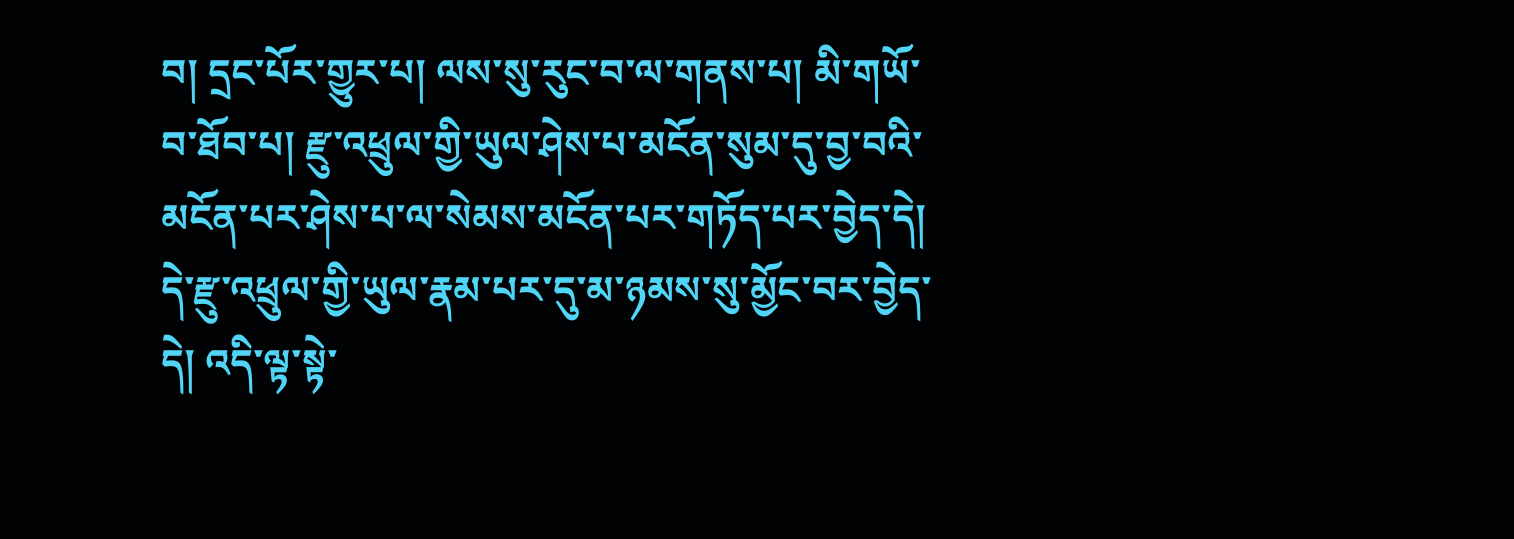བ། དྲང་པོར་གྱུར་པ། ལས་སུ་རུང་བ་ལ་གནས་པ། མི་གཡོ་བ་ཐོབ་པ། རྫུ་འཕྲུལ་གྱི་ཡུལ་ཤེས་པ་མངོན་སུམ་དུ་བྱ་བའི་མངོན་པར་ཤེས་པ་ལ་སེམས་མངོན་པར་གཏོད་པར་བྱེད་དེ། དེ་རྫུ་འཕྲུལ་གྱི་ཡུལ་རྣམ་པར་དུ་མ་ཉམས་སུ་མྱོང་བར་བྱེད་དེ། འདི་ལྟ་སྟེ་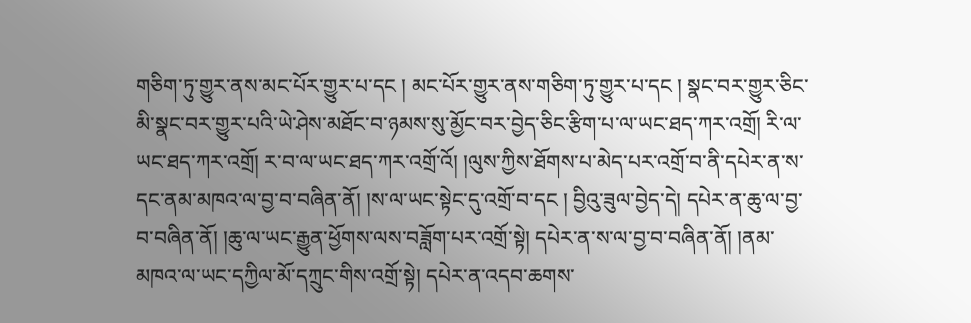གཅིག་ཏུ་གྱུར་ནས་མང་པོར་གྱུར་པ་དང ། མང་པོར་གྱུར་ནས་གཅིག་ཏུ་གྱུར་པ་དང ། སྣང་བར་གྱུར་ཅིང་མི་སྣང་བར་གྱུར་པའི་ཡེ་ཤེས་མཐོང་བ་ཉམས་སུ་མྱོང་བར་བྱེད་ཅིང་རྩིག་པ་ལ་ཡང་ཐད་ཀར་འགྲོ། རི་ལ་ཡང་ཐད་ཀར་འགྲོ། ར་བ་ལ་ཡང་ཐད་ཀར་འགྲོ་འོ། །ལུས་ཀྱིས་ཐོགས་པ་མེད་པར་འགྲོ་བ་ནི་དཔེར་ན་ས་དང་ནམ་མཁའ་ལ་བྱ་བ་བཞིན་ནོ། །ས་ལ་ཡང་སྟེང་དུ་འགྲོ་བ་དང ། བྱིའུ་ཟུལ་བྱེད་དེ། དཔེར་ན་ཆུ་ལ་བྱ་བ་བཞིན་ནོ། །ཆུ་ལ་ཡང་རྒྱུན་ཕྱོགས་ལས་བཟློག་པར་འགྲོ་སྟེ། དཔེར་ན་ས་ལ་བྱ་བ་བཞིན་ནོ། །ནམ་མཁའ་ལ་ཡང་དཀྱིལ་མོ་དཀྲུང་གིས་འགྲོ་སྟེ། དཔེར་ན་འདབ་ཆགས་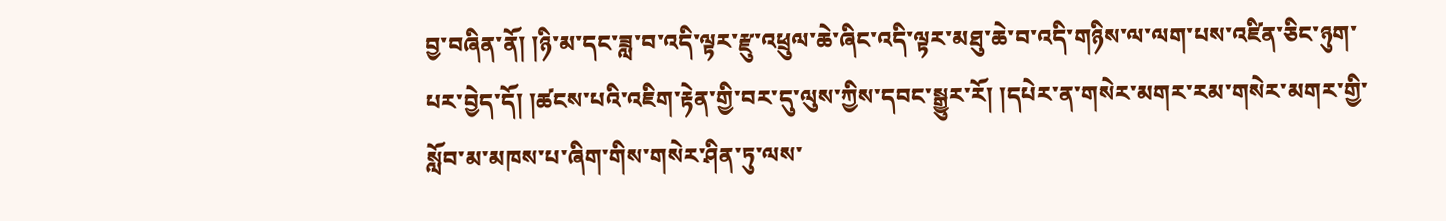བྱ་བཞིན་ནོ། །ཉི་མ་དང་ཟླ་བ་འདི་ལྟར་རྫུ་འཕྲུལ་ཆེ་ཞིང་འདི་ལྟར་མཐུ་ཆེ་བ་འདི་གཉིས་ལ་ལག་པས་འཛིན་ཅིང་ཉུག་པར་བྱེད་དོ། །ཚངས་པའི་འཇིག་རྟེན་གྱི་བར་དུ་ལུས་ཀྱིས་དབང་སྒྱུར་རོ། །དཔེར་ན་གསེར་མགར་རམ་གསེར་མགར་གྱི་སློབ་མ་མཁས་པ་ཞིག་གིས་གསེར་ཤིན་ཏུ་ལས་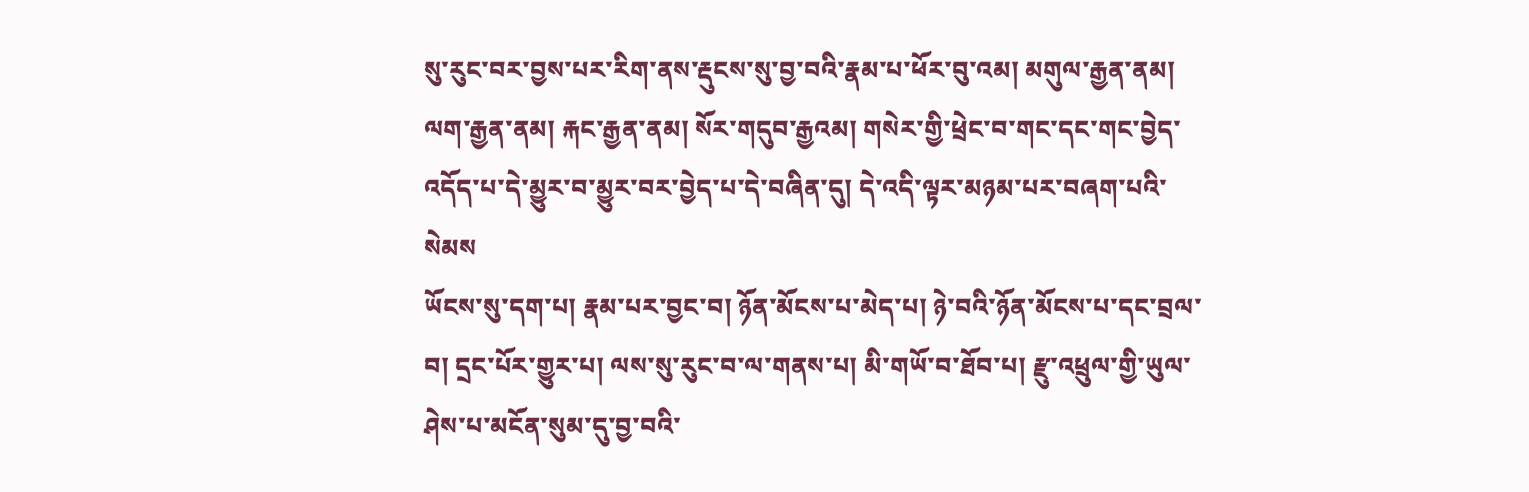སུ་རུང་བར་བྱས་པར་རིག་ནས་རྡུངས་སུ་བྱ་བའི་རྣམ་པ་ཕོར་བུ་འམ། མགུལ་རྒྱན་ནམ། ལག་རྒྱན་ནམ། རྐང་རྒྱན་ནམ། སོར་གདུབ་རྒྱའམ། གསེར་གྱི་ཕྲེང་བ་གང་དང་གང་བྱེད་འདོད་པ་དེ་མྱུར་བ་མྱུར་བར་བྱེད་པ་དེ་བཞིན་དུ། དེ་འདི་ལྟར་མཉམ་པར་བཞག་པའི་སེམས
ཡོངས་སུ་དག་པ། རྣམ་པར་བྱང་བ། ཉོན་མོངས་པ་མེད་པ། ཉེ་བའི་ཉོན་མོངས་པ་དང་བྲལ་བ། དྲང་པོར་གྱུར་པ། ལས་སུ་རུང་བ་ལ་གནས་པ། མི་གཡོ་བ་ཐོབ་པ། རྫུ་འཕྲུལ་གྱི་ཡུལ་ཤེས་པ་མངོན་སུམ་དུ་བྱ་བའི་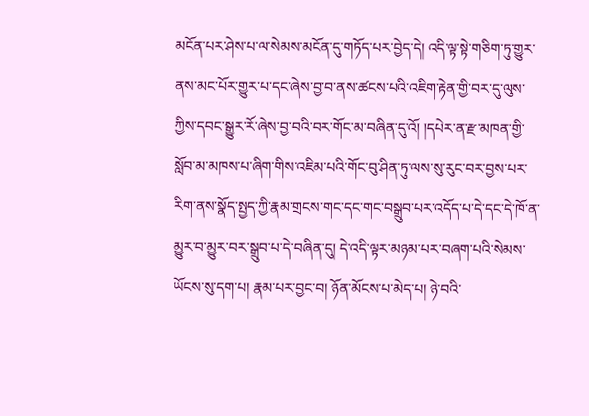མངོན་པར་ཤེས་པ་ལ་སེམས་མངོན་དུ་གཏོད་པར་བྱེད་དེ། འདི་ལྟ་སྟེ་གཅིག་ཏུ་གྱུར་ནས་མང་པོར་གྱུར་པ་དང་ཞེས་བྱ་བ་ནས་ཚངས་པའི་འཇིག་རྟེན་གྱི་བར་དུ་ལུས་ཀྱིས་དབང་སྒྱུར་རོ་ཞེས་བྱ་བའི་བར་གོང་མ་བཞིན་དུ་འོ། །དཔེར་ན་རྫ་མཁན་གྱི་སློབ་མ་མཁས་པ་ཞིག་གིས་འཇིམ་པའི་གོང་བུ་ཤིན་ཏུ་ལས་སུ་རུང་བར་བྱས་པར་རིག་ནས་སྣོད་སྤྱད་ཀྱི་རྣམ་གྲངས་གང་དང་གང་བསྒྲུབ་པར་འདོད་པ་དེ་དང་དེ་ཁོ་ན་མྱུར་བ་མྱུར་བར་སྒྲུབ་པ་དེ་བཞིན་དུ། དེ་འདི་ལྟར་མཉམ་པར་བཞག་པའི་སེམས་ཡོངས་སུ་དག་པ། རྣམ་པར་བྱང་བ། ཉོན་མོངས་པ་མེད་པ། ཉེ་བའི་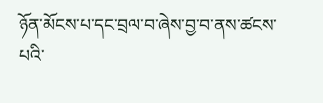ཉོན་མོངས་པ་དང་བྲལ་བ་ཞེས་བྱ་བ་ནས་ཚངས་པའི་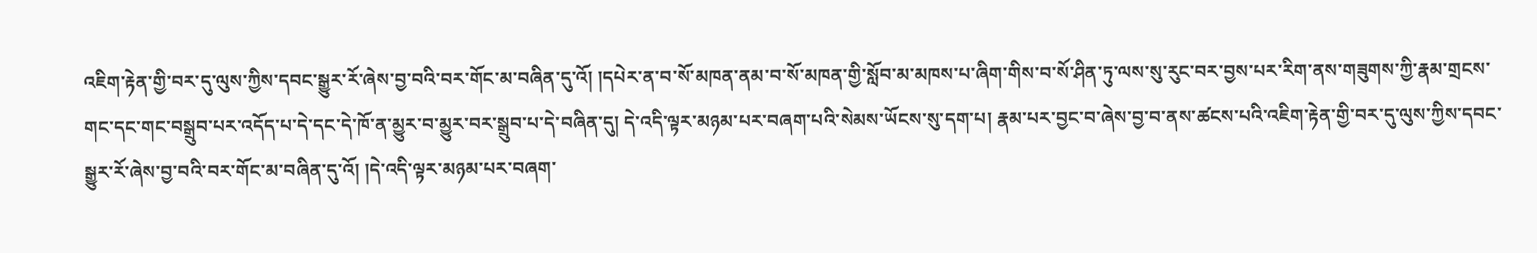འཇིག་རྟེན་གྱི་བར་དུ་ལུས་ཀྱིས་དབང་སྒྱུར་རོ་ཞེས་བྱ་བའི་བར་གོང་མ་བཞིན་དུ་འོ། །དཔེར་ན་བ་སོ་མཁན་ནམ་བ་སོ་མཁན་གྱི་སློབ་མ་མཁས་པ་ཞིག་གིས་བ་སོ་ཤིན་ཏུ་ལས་སུ་རུང་བར་བྱས་པར་རིག་ནས་གཟུགས་ཀྱི་རྣམ་གྲངས་གང་དང་གང་བསྒྲུབ་པར་འདོད་པ་དེ་དང་དེ་ཁོ་ན་མྱུར་བ་མྱུར་བར་སྒྲུབ་པ་དེ་བཞིན་དུ། དེ་འདི་ལྟར་མཉམ་པར་བཞག་པའི་སེམས་ཡོངས་སུ་དག་པ། རྣམ་པར་བྱང་བ་ཞེས་བྱ་བ་ནས་ཚངས་པའི་འཇིག་རྟེན་གྱི་བར་དུ་ལུས་ཀྱིས་དབང་སྒྱུར་རོ་ཞེས་བྱ་བའི་བར་གོང་མ་བཞིན་དུ་འོ། །དེ་འདི་ལྟར་མཉམ་པར་བཞག་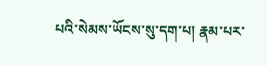པའི་སེམས་ཡོངས་སུ་དག་པ། རྣམ་པར་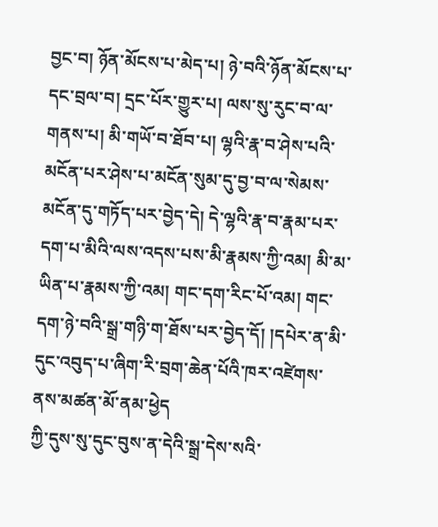བྱང་བ། ཉོན་མོངས་པ་མེད་པ། ཉེ་བའི་ཉོན་མོངས་པ་དང་བྲལ་བ། དྲང་པོར་གྱུར་པ། ལས་སུ་རུང་བ་ལ་གནས་པ། མི་གཡོ་བ་ཐོབ་པ། ལྷའི་རྣ་བ་ཤེས་པའི་མངོན་པར་ཤེས་པ་མངོན་སུམ་དུ་བྱ་བ་ལ་སེམས་མངོན་དུ་གཏོད་པར་བྱེད་དེ། དེ་ལྷའི་རྣ་བ་རྣམ་པར་དག་པ་མིའི་ལས་འདས་པས་མི་རྣམས་ཀྱི་འམ། མི་མ་ཡིན་པ་རྣམས་ཀྱི་འམ། གང་དག་རིང་པོ་འམ། གང་དག་ཉེ་བའི་སྒྲ་གཉི་ག་ཐོས་པར་བྱེད་དོ། །དཔེར་ན་མི་དུང་འབུད་པ་ཞིག་རི་བྲག་ཆེན་པོའི་ཁར་འཛེགས་ནས་མཚན་མོ་ནམ་ཕྱེད
ཀྱི་དུས་སུ་དུང་བུས་ན་དེའི་སྒྲ་དེས་སའི་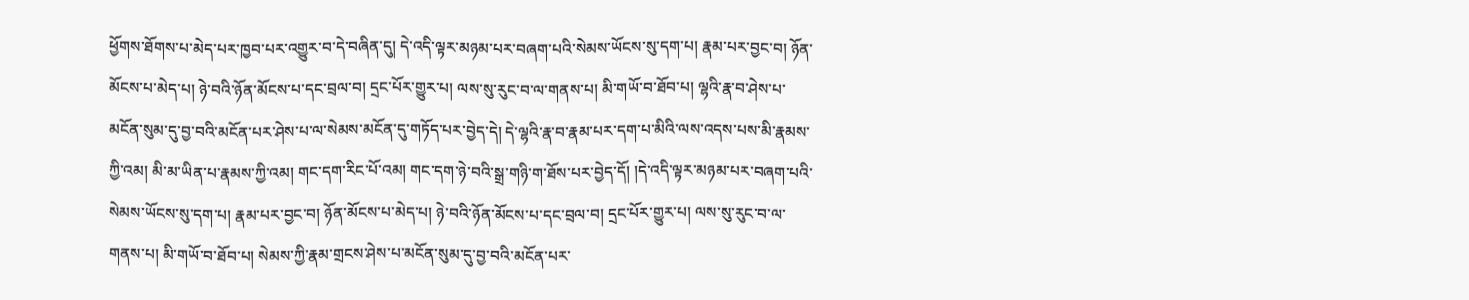ཕྱོགས་ཐོགས་པ་མེད་པར་ཁྱབ་པར་འགྱུར་བ་དེ་བཞིན་དུ། དེ་འདི་ལྟར་མཉམ་པར་བཞག་པའི་སེམས་ཡོངས་སུ་དག་པ། རྣམ་པར་བྱང་བ། ཉོན་མོངས་པ་མེད་པ། ཉེ་བའི་ཉོན་མོངས་པ་དང་བྲལ་བ། དྲང་པོར་གྱུར་པ། ལས་སུ་རུང་བ་ལ་གནས་པ། མི་གཡོ་བ་ཐོབ་པ། ལྷའི་རྣ་བ་ཤེས་པ་མངོན་སུམ་དུ་བྱ་བའི་མངོན་པར་ཤེས་པ་ལ་སེམས་མངོན་དུ་གཏོད་པར་བྱེད་དེ། དེ་ལྷའི་རྣ་བ་རྣམ་པར་དག་པ་མིའི་ལས་འདས་པས་མི་རྣམས་ཀྱི་འམ། མི་མ་ཡིན་པ་རྣམས་ཀྱི་འམ། གང་དག་རིང་པོ་འམ། གང་དག་ཉེ་བའི་སྒྲ་གཉི་ག་ཐོས་པར་བྱེད་དོ། །དེ་འདི་ལྟར་མཉམ་པར་བཞག་པའི་སེམས་ཡོངས་སུ་དག་པ། རྣམ་པར་བྱང་བ། ཉོན་མོངས་པ་མེད་པ། ཉེ་བའི་ཉོན་མོངས་པ་དང་བྲལ་བ། དྲང་པོར་གྱུར་པ། ལས་སུ་རུང་བ་ལ་གནས་པ། མི་གཡོ་བ་ཐོབ་པ། སེམས་ཀྱི་རྣམ་གྲངས་ཤེས་པ་མངོན་སུམ་དུ་བྱ་བའི་མངོན་པར་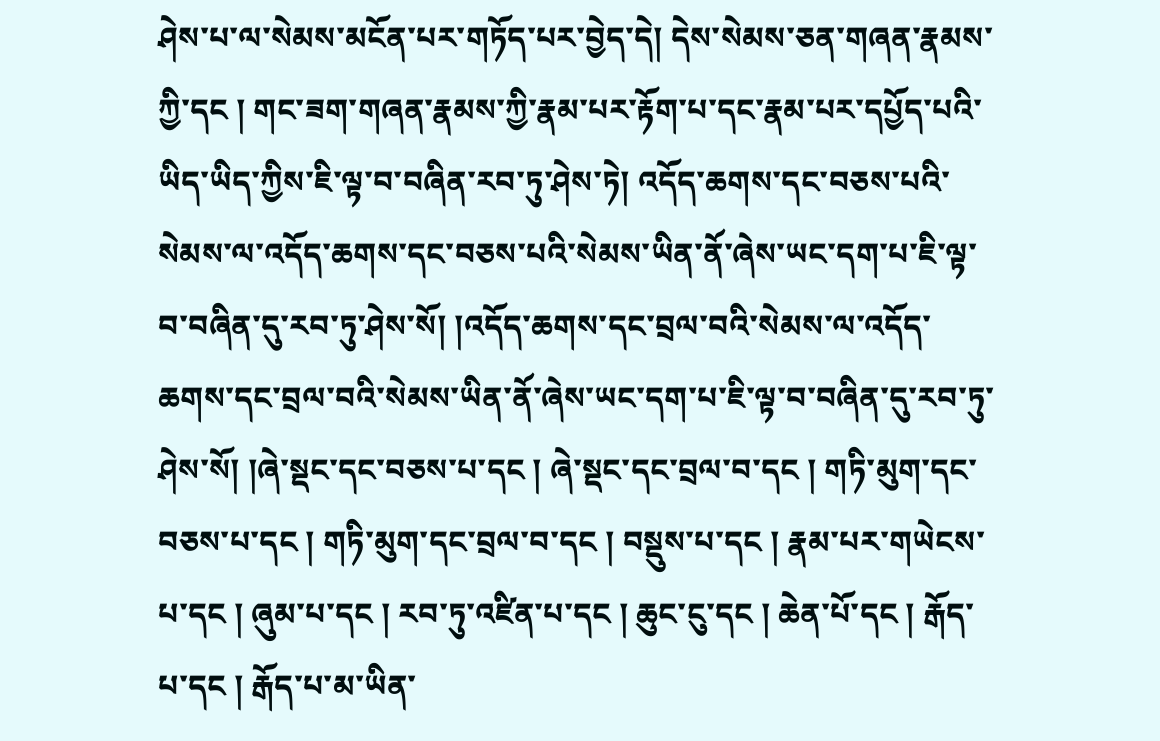ཤེས་པ་ལ་སེམས་མངོན་པར་གཏོད་པར་བྱེད་དེ། དེས་སེམས་ཅན་གཞན་རྣམས་ཀྱི་དང ། གང་ཟག་གཞན་རྣམས་ཀྱི་རྣམ་པར་རྟོག་པ་དང་རྣམ་པར་དཔྱོད་པའི་ཡིད་ཡིད་ཀྱིས་ཇི་ལྟ་བ་བཞིན་རབ་ཏུ་ཤེས་ཏེ། འདོད་ཆགས་དང་བཅས་པའི་སེམས་ལ་འདོད་ཆགས་དང་བཅས་པའི་སེམས་ཡིན་ནོ་ཞེས་ཡང་དག་པ་ཇི་ལྟ་བ་བཞིན་དུ་རབ་ཏུ་ཤེས་སོ། །འདོད་ཆགས་དང་བྲལ་བའི་སེམས་ལ་འདོད་ཆགས་དང་བྲལ་བའི་སེམས་ཡིན་ནོ་ཞེས་ཡང་དག་པ་ཇི་ལྟ་བ་བཞིན་དུ་རབ་ཏུ་ཤེས་སོ། །ཞེ་སྡང་དང་བཅས་པ་དང ། ཞེ་སྡང་དང་བྲལ་བ་དང ། གཏི་མུག་དང་བཅས་པ་དང ། གཏི་མུག་དང་བྲལ་བ་དང ། བསྡུས་པ་དང ། རྣམ་པར་གཡེངས་པ་དང ། ཞུམ་པ་དང ། རབ་ཏུ་འཛིན་པ་དང ། ཆུང་ངུ་དང ། ཆེན་པོ་དང ། རྒོད་པ་དང ། རྒོད་པ་མ་ཡིན་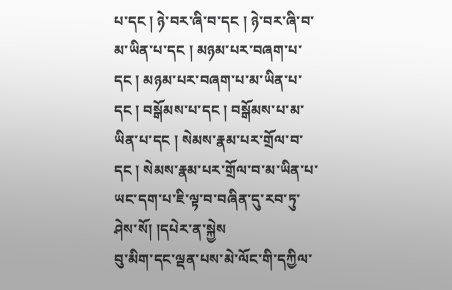པ་དང ། ཉེ་བར་ཞི་བ་དང ། ཉེ་བར་ཞི་བ་མ་ཡིན་པ་དང ། མཉམ་པར་བཞག་པ་དང ། མཉམ་པར་བཞག་པ་མ་ཡིན་པ་དང ། བསྒོམས་པ་དང ། བསྒོམས་པ་མ་ཡིན་པ་དང ། སེམས་རྣམ་པར་གྲོལ་བ་དང ། སེམས་རྣམ་པར་གྲོལ་བ་མ་ཡིན་པ་ཡང་དག་པ་ཇི་ལྟ་བ་བཞིན་དུ་རབ་ཏུ་ཤེས་སོ། །དཔེར་ན་སྐྱེས
བུ་མིག་དང་ལྡན་པས་མེ་ལོང་གི་དཀྱིལ་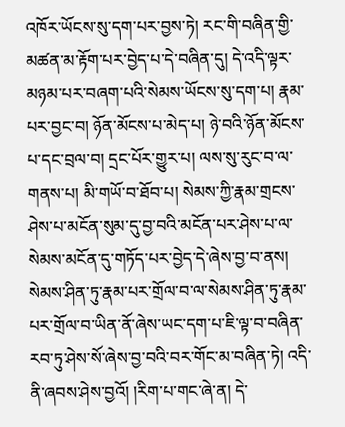འཁོར་ཡོངས་སུ་དག་པར་བྱས་ཏེ། རང་གི་བཞིན་གྱི་མཚན་མ་རྟོག་པར་བྱེད་པ་དེ་བཞིན་དུ། དེ་འདི་ལྟར་མཉམ་པར་བཞག་པའི་སེམས་ཡོངས་སུ་དག་པ། རྣམ་པར་བྱང་བ། ཉོན་མོངས་པ་མེད་པ། ཉེ་བའི་ཉོན་མོངས་པ་དང་བྲལ་བ། དྲང་པོར་གྱུར་པ། ལས་སུ་རུང་བ་ལ་གནས་པ། མི་གཡོ་བ་ཐོབ་པ། སེམས་ཀྱི་རྣམ་གྲངས་ཤེས་པ་མངོན་སུམ་དུ་བྱ་བའི་མངོན་པར་ཤེས་པ་ལ་སེམས་མངོན་དུ་གཏོད་པར་བྱེད་དེ་ཞེས་བྱ་བ་ནས། སེམས་ཤིན་ཏུ་རྣམ་པར་གྲོལ་བ་ལ་སེམས་ཤིན་ཏུ་རྣམ་པར་གྲོལ་བ་ཡིན་ནོ་ཞེས་ཡང་དག་པ་ཇི་ལྟ་བ་བཞིན་རབ་ཏུ་ཤེས་སོ་ཞེས་བྱ་བའི་བར་གོང་མ་བཞིན་ཏེ། འདི་ནི་ཞབས་ཤེས་བྱའོ། །རིག་པ་གང་ཞེ་ན། དེ་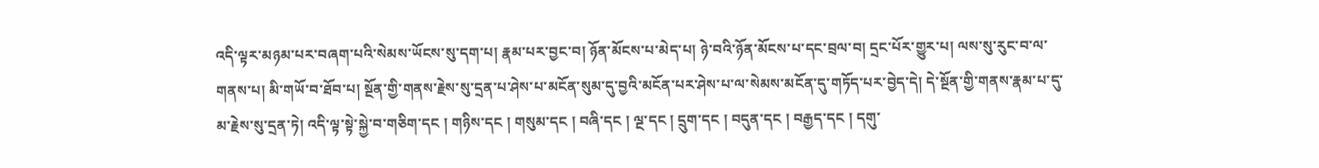འདི་ལྟར་མཉམ་པར་བཞག་པའི་སེམས་ཡོངས་སུ་དག་པ། རྣམ་པར་བྱང་བ། ཉོན་མོངས་པ་མེད་པ། ཉེ་བའི་ཉོན་མོངས་པ་དང་བྲལ་བ། དྲང་པོར་གྱུར་པ། ལས་སུ་རུང་བ་ལ་གནས་པ། མི་གཡོ་བ་ཐོབ་པ། སྔོན་གྱི་གནས་རྗེས་སུ་དྲན་པ་ཤེས་པ་མངོན་སུམ་དུ་བྱའི་མངོན་པར་ཤེས་པ་ལ་སེམས་མངོན་དུ་གཏོད་པར་བྱེད་དེ། དེ་སྔོན་གྱི་གནས་རྣམ་པ་དུ་མ་རྗེས་སུ་དྲན་ཏེ། འདི་ལྟ་སྟེ་སྐྱེ་བ་གཅིག་དང ། གཉིས་དང ། གསུམ་དང ། བཞི་དང ། ལྔ་དང ། དྲུག་དང ། བདུན་དང ། བརྒྱད་དང ། དགུ་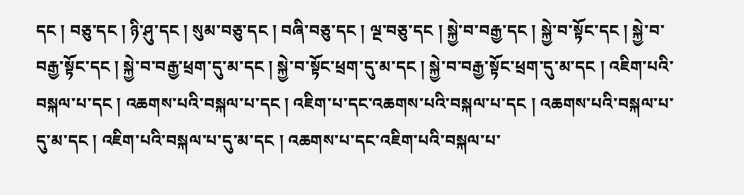དང ། བཅུ་དང ། ཉི་ཤུ་དང ། སུམ་བཅུ་དང ། བཞི་བཅུ་དང ། ལྔ་བཅུ་དང ། སྐྱེ་བ་བརྒྱ་དང ། སྐྱེ་བ་སྟོང་དང ། སྐྱེ་བ་བརྒྱ་སྟོང་དང ། སྐྱེ་བ་བརྒྱ་ཕྲག་དུ་མ་དང ། སྐྱེ་བ་སྟོང་ཕྲག་དུ་མ་དང ། སྐྱེ་བ་བརྒྱ་སྟོང་ཕྲག་དུ་མ་དང ། འཇིག་པའི་བསྐལ་པ་དང ། འཆགས་པའི་བསྐལ་པ་དང ། འཇིག་པ་དང་འཆགས་པའི་བསྐལ་པ་དང ། འཆགས་པའི་བསྐལ་པ་དུ་མ་དང ། འཇིག་པའི་བསྐལ་པ་དུ་མ་དང ། འཆགས་པ་དང་འཇིག་པའི་བསྐལ་པ་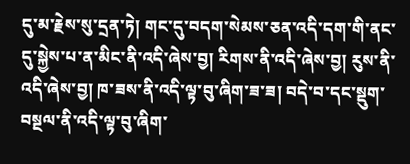དུ་མ་རྗེས་སུ་དྲན་ཏེ། གང་དུ་བདག་སེམས་ཅན་འདི་དག་གི་ནང་དུ་སྐྱེས་པ་ན་མིང་ནི་འདི་ཞེས་བྱ། རིགས་ནི་འདི་ཞེས་བྱ། རུས་ནི་འདི་ཞེས་བྱ། ཁ་ཟས་ནི་འདི་ལྟ་བུ་ཞིག་ཟ་ཟ། བདེ་བ་དང་སྡུག་བསྔལ་ནི་འདི་ལྟ་བུ་ཞིག་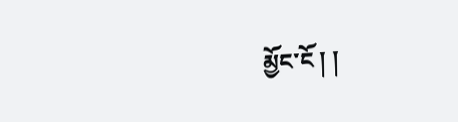མྱོང་ངོ ། །